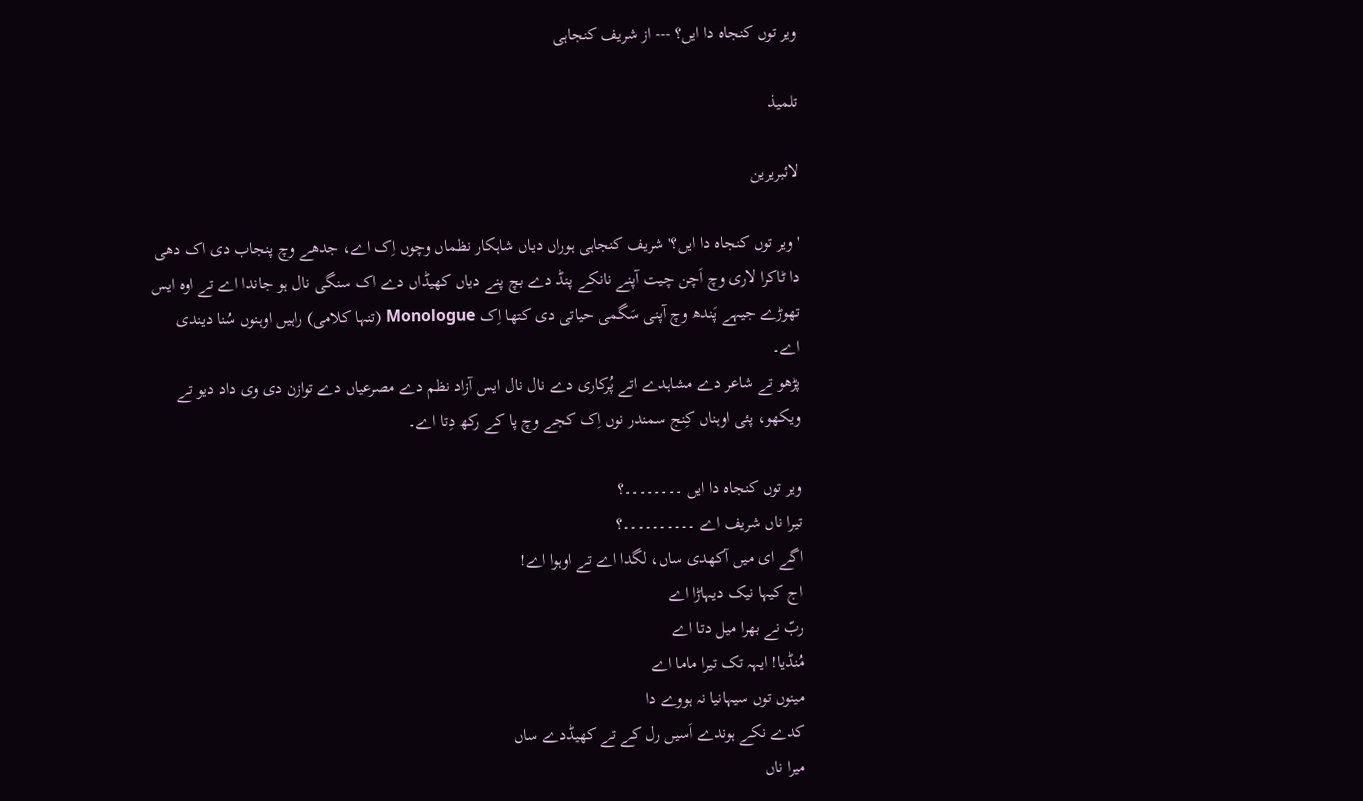ویر توں کنجاہ دا ایں؟ --- از شریف کنجاہی

تلمیذ

لائبریرین

'ویر توں کنجاہ دا ایں؟' شریف کنجاہی ہوراں دیاں شاہکار نظماں وچوں اِک اے، جدھے وچ پنجاب دی اک دھی دا ٹاکرا لاری وچ اَچن چیت آپنے نانکے پنڈ دے بچ پنے دیاں کھیڈاں دے اک سنگی نال ہو جاندا اے تے اوہ ایس تھوڑے جیہے پَندھ وچ آپنی سَگمی حیاتی دی کتھا اِک Monologue (تنہا کلامی) راہیں اوہنوں سُنا دیندی اے۔
پڑھو تے شاعر دے مشاہدے اتے پُرکاری دے نال نال ایس آزاد نظم دے مصرعیاں دے توازن دی وی داد دیو تے ویکھو، پئی اوہناں کِنج سمندر نوں اِک کجے وچ پا کے رکھ دِتا اے۔

ویر توں کنجاہ دا ایں ۔۔۔۔۔۔۔۔؟
تیرا ناں شریف اے ۔۔۔۔۔۔۔۔۔۔؟
اگے ای میں آکھدی ساں، لگدا اے تے اوہوا اے!
اج کیہا نیک دیہاڑا اے
ربّ نے بھرا میل دتا اے
مُنڈیا! ایہہ تک تیرا ماما اے
مینوں توں سیہانیا نہ ہووے دا
کدے نکے ہوندے اَسیں رل کے تے کھیڈدے ساں
میرا ناں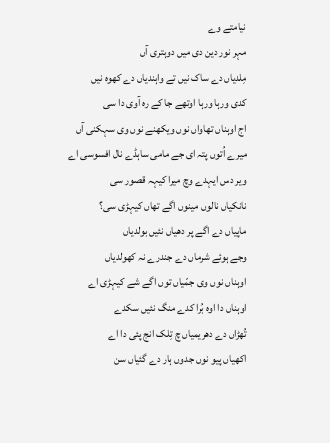نیامتے وے
مہر نور دین دی میں دوہتری آں
مِلدیاں دے ساک نیں تے واہندیاں دے کھوہ نیں
کدی ورہا ورہا اوتھے جا کے رہ آوی دا سی
اج اوہناں تھاواں نوں ویکھنے نوں وی سہکنی آں
میرے اُتوں پتہ ای جے مامی ساہڈے نال افسوسی اے
ویر دس ایہدے وچ میرا کیہہ قصور سی
نانکیاں نالوں مینوں اگے تھاں کیہڑی سی؟
ماپیاں دے اگے پر دھیاں نئیں بولدیاں
وجے ہوئے شرماں دے جندرے نہ کھولدیاں
اوہناں نوں وی جمّیاں توں اگے شے کیہڑی اے
اوہناں دا اوہ بُرا کدے منگ نئیں سکدے
تُھڑاں دے دھریمیاں چ تِلک انج پئی دا اے
اکھیاں پیو نوں جدوں ہار دے گئیاں سن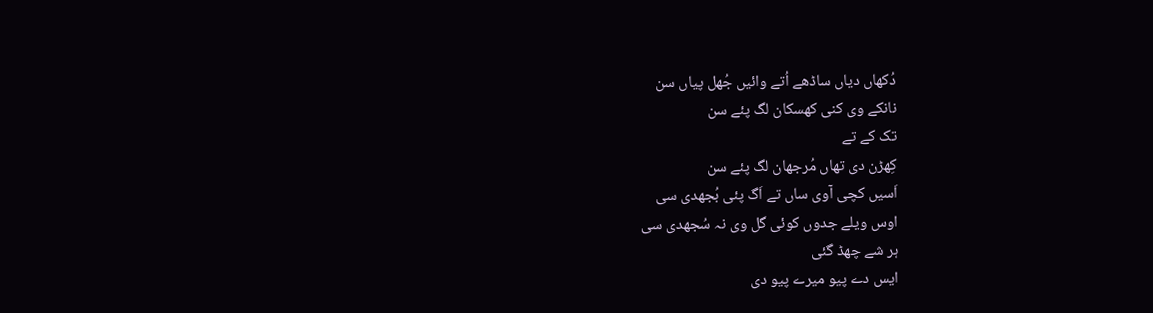دُکھاں دیاں ساڈھے اُتے وائیں جُھل پیاں سن
نانکے وی کنی کھسکان لگ پئے سن
تک کے تے
کِھڑن دی تھاں مُرجھان لگ پئے سن
اَسیں کچی آوی ساں تے اَگ پئی بُجھدی سی
اوس ویلے جدوں کوئی گل وی نہ سُجھدی سی
ہر شے چھڈ گئی
ایس دے پیو میرے پیو دی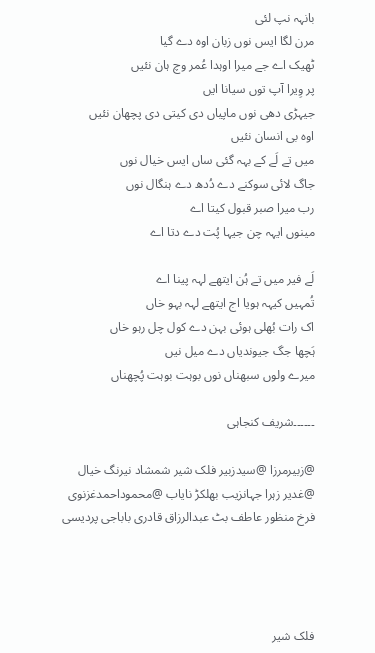بانہہ نپ لئی
مرن لگا ایس نوں زبان اوہ دے گیا
ٹھیک اے جے میرا اوہدا عُمر وچ ہان نئیں
پر وِیرا آپ توں سیانا ایں
جیہڑی دھی نوں ماپیاں دی کیتی دی پچھان نئیں
اوہ بی انسان نئیں
میں تے لَے کے بہہ گئی ساں ایس خیال نوں
جاگ لائی سوکنے دے دُدھ دے ہنگال نوں
رب میرا صبر قبول کیتا اے
مینوں ایہہ چن جیہا پُت دے دتا اے

لَے فیر میں تے ہُن ایتھے لہہ پینا اے
تُمہیں کیہہ ہویا اج ایتھے لہہ بہو خاں
اک رات بُھلی ہوئی بہن دے کول چل رہو خاں
ہَچھا جگ جیوندیاں دے میل نیں
میرے ولوں سبھناں نوں بوہت بوہت پُچھناں

۔۔۔۔۔۔شریف کنجاہی

@زبیرمرزا @سیدزبیر فلک شیر شمشاد نیرنگ خیال @غدیر زہرا جہانزیب بھلکڑ نایاب @محموداحمدغزنوی فرخ منظور عاطف بٹ عبدالرزاق قادری باباجی پردیسی




فلک شیر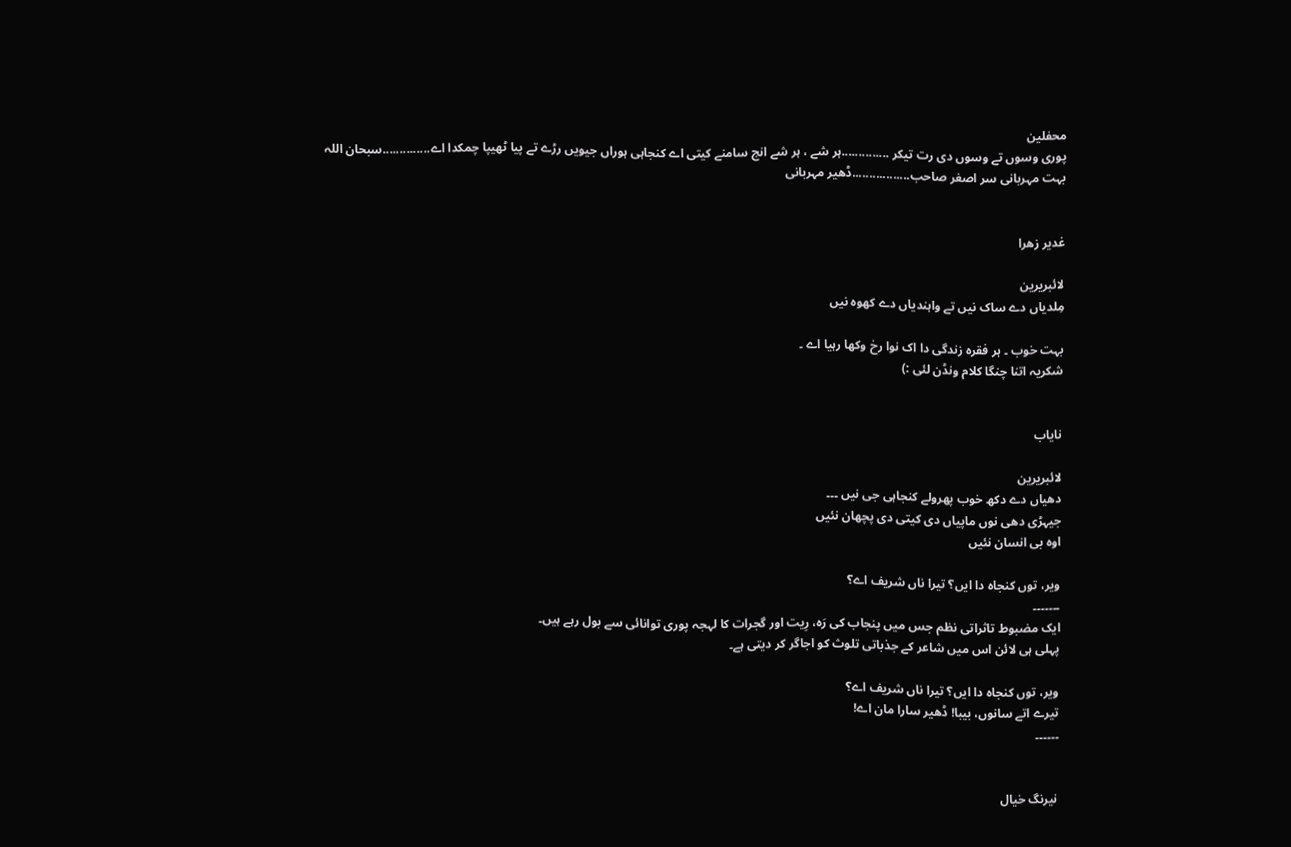محفلین
پوری وسوں تے وسوں دی رت تیکر ..............ہر شے ، ہر شے انج سامنے کیتی اے کنجاہی ہوراں جیویں رڑے تے پیا ٹھیپا چمکدا اے..............سبحان اللہ
بہت مہربانی سر اصغر صاحب.................ڈھیر مہربانی


غدیر زھرا

لائبریرین
مِلدیاں دے ساک نیں تے واہندیاں دے کھوہ نیں

بہت خوب ۔ ہر فقرہ زندگی دا اک نوا رخ وکھا رہیا اے ۔
شکریہ اتنا چنگا کلام ونڈن لئی :)


نایاب

لائبریرین
دھیاں دے دکھ خوب پھرولے کنجاہی جی نیں ۔۔۔
جیہڑی دھی نوں ماپیاں دی کیتی دی پچھان نئیں
اوہ بی انسان نئیں

ویر، توں کنجاہ دا ایں؟ تیرا ناں شریف اے؟
۔۔۔۔۔۔۔
ایک مضبوط تاثراتی نظم جس میں پنجاب کی رَہ، رِیت اور گجرات کا لہجہ پوری توانائی سے بول رہے ہیں۔
پہلی ہی لائن اس میں شاعر کے جذباتی تلوث کو اجاگر کر دیتی ہے۔

ویر، توں کنجاہ دا ایں؟ تیرا ناں شریف اے؟
تیرے اتے سانوں، بیبا! ڈھیر سارا مان اے!
۔۔۔۔۔۔


نیرنگ خیال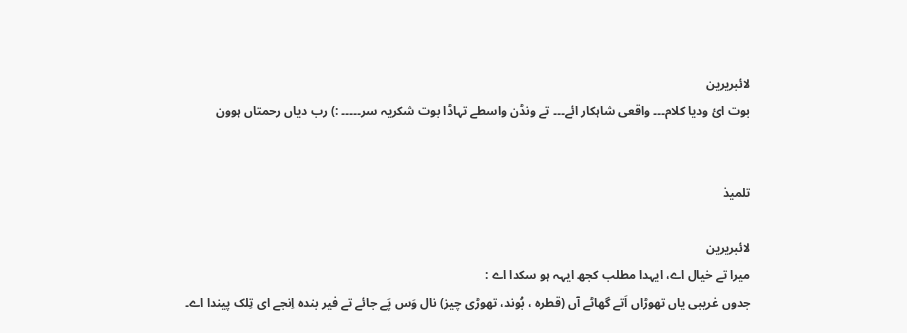لائبریرین
بوت ائ ودیا کلام۔۔۔ واقعی شاہکار ائے۔۔۔ تے ونڈن واسطے تہاڈا بوت شکریہ سر۔۔۔۔۔ :) رب دیاں رحمتاں ہوون


تلمیذ

لائبریرین
میرا تے خیال اے، ایہدا مطلب کجھ ایہہ ہو سکدا اے :
جدوں غریبی یاں تھوڑاں اَتے گھاٹے آں (قطرہ ، بُوند، تھوڑی چیز) نال وَس پَے جائے تے فیر بندہ اِنجے ای تِلک پیندا اے۔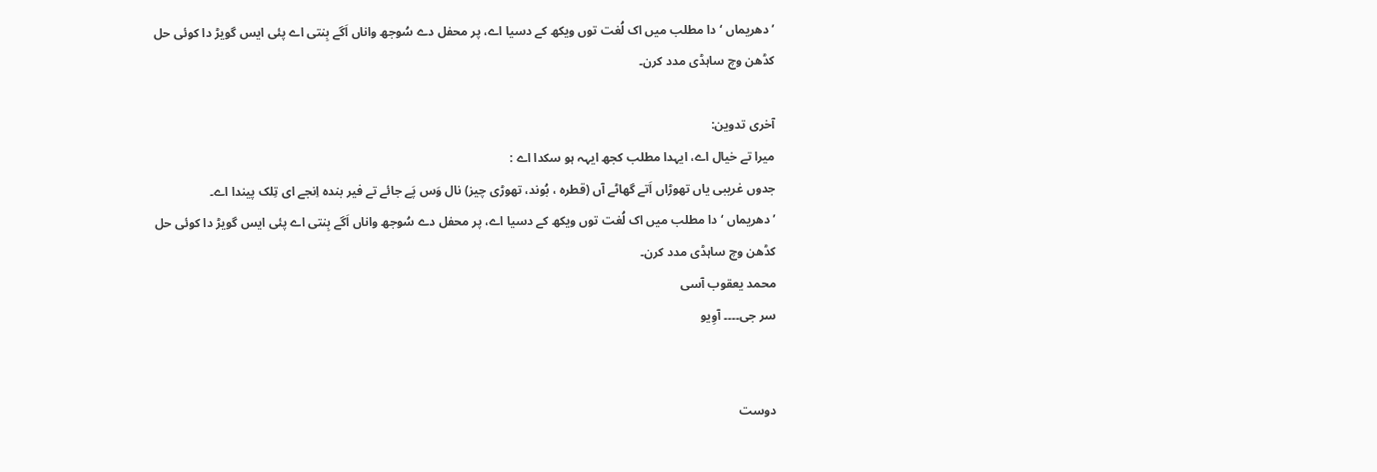’دھریماں ‘ دا مطلب میں اک لُغت توں ویکھ کے دسیا اے، پر محفل دے سُوجھ واناں اَگے بِنتی اے پئی ایس گویڑ دا کوئی حل کڈھن وچ ساہڈی مدد کرن۔

آخری تدوین:
میرا تے خیال اے، ایہدا مطلب کجھ ایہہ ہو سکدا اے :
جدوں غریبی یاں تھوڑاں اَتے گھاٹے آں (قطرہ ، بُوند، تھوڑی چیز) نال وَس پَے جائے تے فیر بندہ اِنجے ای تِلک پیندا اے۔
’دھریماں ‘ دا مطلب میں اک لُغت توں ویکھ کے دسیا اے، پر محفل دے سُوجھ واناں اَگے بِنتی اے پئی ایس گویڑ دا کوئی حل کڈھن وچ ساہڈی مدد کرن۔
محمد یعقوب آسی
سر جی۔۔۔۔ آوِیو


دوست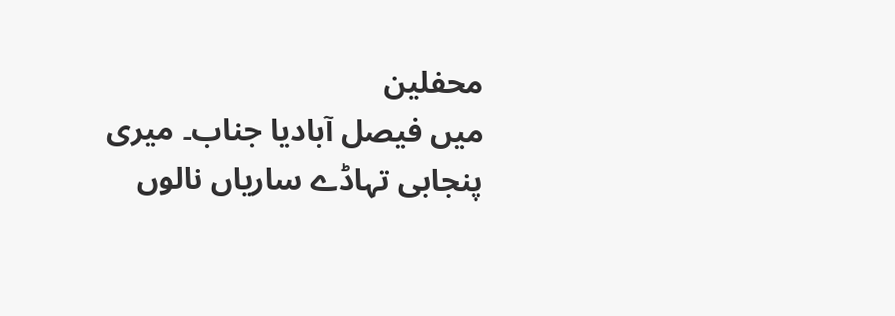محفلین
میں فیصل آبادیا جناب۔ میری پنجابی تہاڈے ساریاں نالوں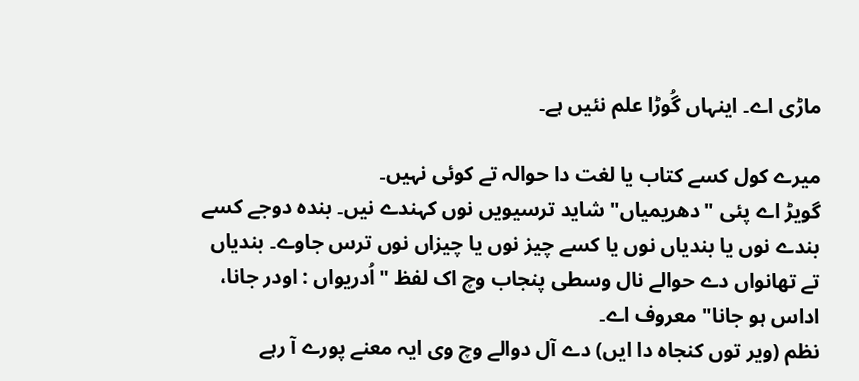ماڑی اے۔ اینہاں گُوڑا علم نئیں ہے۔

میرے کول کسے کتاب یا لغت دا حوالہ تے کوئی نہیں۔
گویڑ اے پئی "دھریمیاں" شاید ترسیویں نوں کہندے نیں۔ بندہ دوجے کسے بندے نوں یا بندیاں نوں یا کسے چیز نوں یا چیزاں نوں ترس جاوے۔ بندیاں تے تھانواں دے حوالے نال وسطی پنجاب وچ اک لفظ "اُدریواں : اودر جانا، اداس ہو جانا" معروف اے۔
نظم (ویر توں کنجاہ دا ایں) دے آل دوالے وچ وی ایہ معنے پورے آ رہے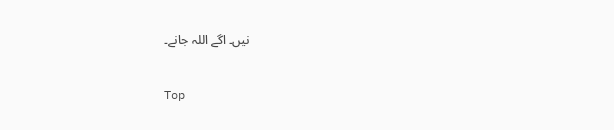نیں۔ اگے اللہ جانے۔

Top